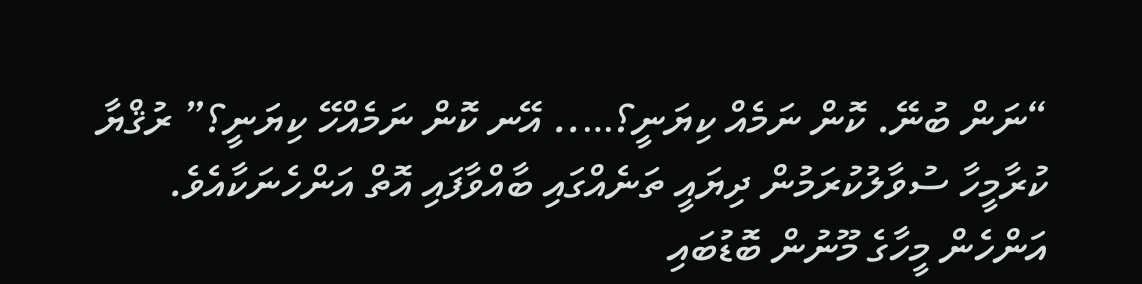“ނަން ބުނޭ. ކޮން ނަމެއް ކިޔަނީ؟….. އޭނ ކޮން ނަމެއްހޭ ކިޔަނީ؟” ރުޤްޔާ ކުރާމީހާ ސުވާލުކުރަމުން ދިޔައީ ތަނެއްގައި ބާއްވާފައި އޮތް އަންހެނަކާއެވެ. އަންހެން މީހާގެ މޫނުން ބޮޑުބައި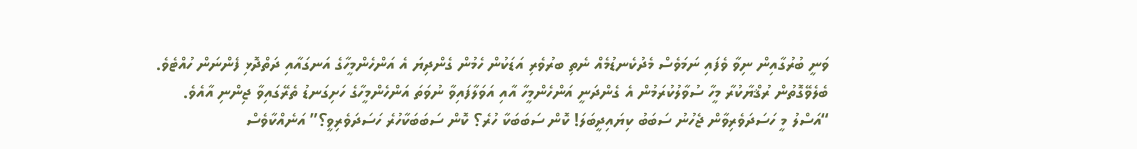ވަނީ ބުރުގާއިން ނިވާ ވެފައި ނަމަވެސް މެދުކެނޑުމެއް ނެތި ބރުވެރި އަޑަކުން ހެމުން ގެންދިޔަ އެ އަންހެންމީހާގެ އަނގައާއި ދަތްދޮޅި ފެންނަން ހުއްޓެވެ.
ބެލެވޭގޮތުން ރުޤްޔާކުރާ މީހާ ސުވާލުކުރަމުން އެ ގެންދަނީ އަންހެންމީހާ އާއި އަވަލާފައިވާ ނުވަތަ އަންހެންމީހާގެ ހަށިގަނޑު ތެރޭގައިވާ ޖިންނި އާއެވެ.
“އަސްލު މީ ހަސަދަވެރިވާން ޖެހުނު ސަބަބު ކިޔައިދީބަލަ! ކޮން ސަބަބަކާ ހުރެ؟ ކޮން ސަބަބަކާހުރެ ހަސަދަވެރިވީ؟” އަނެއްކާވެސް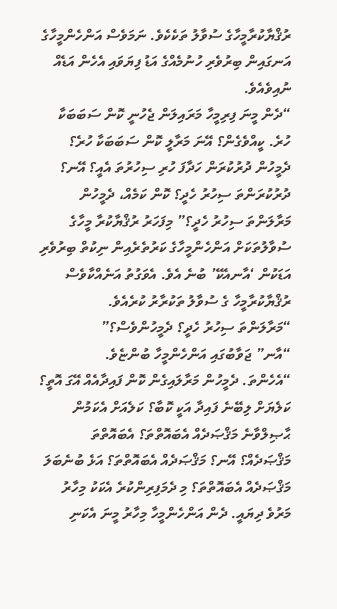ރުޤްޔާކުރާމީހާގެ ސުވާލު ތަކެކެވެ. ނަމަވެސް އަންހެންމީހާގެ އަނގައިން ބިރުވެރި ހުނުމެއްގެ އަޑު ފިޔަވައި އެހެން އަޑެއް ނުއިވެއެވެ.
“ދެން މީނަ ފިރިމީހާ މަރައިލަން ޖެހުނީ ކޮން ސަބަބަކާ ހުރެ. ކީއްވެގެން؟ އޭނަ މަރާލީ ކޮން ސަބަބަކާ ހުރެ؟ ދެމީހުން ދުރުކުރަން ހަދާފަ ހުރި ސިހުރުތަ އެއީ؟ އޭނ؟ ދުރުކުރަންތަ ސިހުރު ހެދީ؟ ކޮން ކަމެއް، ދެމީހުން މަރާލަންތަ ސިހުރު ހެދީ؟” މިފަހަރު ރުޤްޔާކުރާ މީހާގެ ސުވާލުތަކަށް އަންހެންމީހާގެ ކަރުތެރެއިން ނިކުތް ބިރުވެރި އަޑަކުން ‘އާނއެކޭ’ ބުނެ އެވެ. އެވަގުތު އަނެއްކާވެސް ރުޤްޔާކުރާމީހާ ގެ ސުވާލު ތަކުރާރު ކުރެއެވެ.
“މަރާލަންތަ ސިހުރު ހެދީ؟ ދެމީހުންވެސް؟”
“އާނ” ޖަވާބުގައި އަންހެންމީހާ ބުންޏެވެ.
“އެހެންތަ. ދެމީހުން މަރާލައިގެން ކޮން ފައިދާއެއް އޭގަ އޮތީ؟ ކަލެޔަށް ލިބޭނެ ފައިދާ އަކީ ކޮބާ؟ ކަލެއަށް އެކަމުން ޙާޞިލްވާނެ މަޤްޞަދެއް އެބައޮތްތަ؟ އެބައޮތްތަ މަޤްޞަދެއް؟ އޭނ؟ މަޤްޞަދެއް އެބައޮތްތަ؟ އަޅެ ބުނެބަލަ މަޤްޞަދެއް އެބައޮތްތަ؟ މި ދެމަފިރިންކުރެ އެކަކު މިހާރު މަރުވެ ދިޔައީ. ދެން އަންހެންމީހާ މިހާރު މީނަ އެކަނި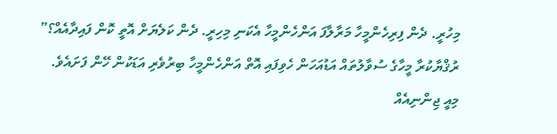މިހުރީ. ދެން ފިރިހެންމީހާ މަރާލާފަ އަންހެންމީހާ އެކަނި މިހިރީ. ދެން ކަލެޔަށް އޮތީ ކޮން ފައިދާއެއް؟”
ރުޤްޔާކުރާ މީހާގެ ސުވާލުތައް އަޑުއަހަން ހެވިފައި އޮތް އަންހެންމީހާ ބިރުވެރި އަޑަކުން ހޭން ފަށައެވެ.
މިއީ ޖިންނިއެއް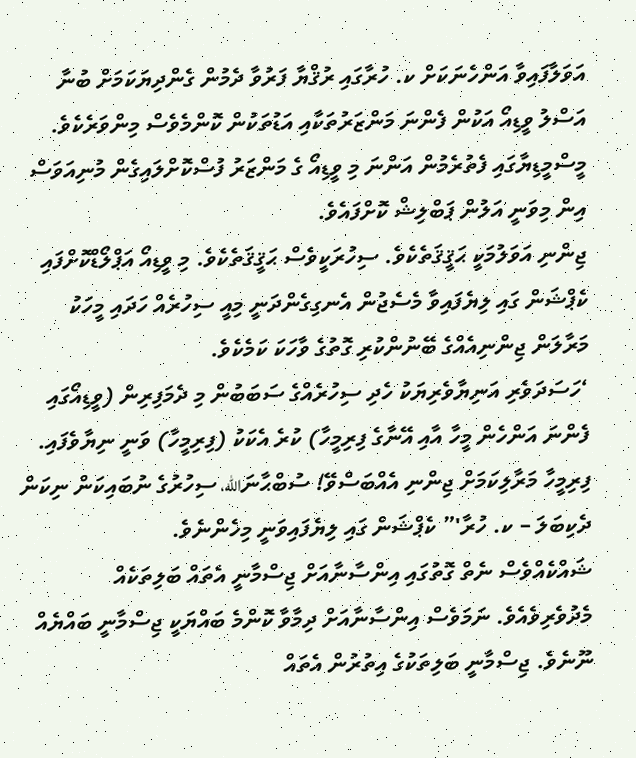އަވަލާފައިވާ އަންހެނަކަށް ކ. ހުރާގައި ރުޤްޔާ ފަރުވާ ދެމުން ގެންދިޔަކަމަށް ބުނާ އަސްލު ވީޑިއޯ އަކުން ފެންނަ މަންޒަރުތަކާއި އަޑުތަކުން ކޮންމެވެސް މިންވަރެކެވެ. މީސްމީޑިޔާގައި ފެތުރެމުން އަންނަ މި ވީޑިއޯ ގެ މަންޒަރު ފުސްކޮށްލައިގެން މުނިއަވަސް އިން މިވަނީ އަލުން ޕަބްލިޝް ކޮށްފައެވެ.
ޖިންނި އަވަލުމަކީ ޙަޤީޤަތެކެވެ. ސިހުރަކީވެސް ޙަޤީޤަތެކެވެ. މި ވީޑިއޯ އަޕްލޯޑްކޮށްފައި ކެޕްޝަން ގައި ލިޔެފައިވާ މެސެޖުން އެނގިގެންދަނީ މިއީ ސިހުރެއް ހަދައި މީހަކު މަރާލަން ޖިންނިއެއްގެ ބޭނުންކުރި ގޮތުގެ ވާހަކަ ކަމެކެވެ.
‘ހަސަދަވެރި އަނިޔާވެރިޔަކު ހެދި ސިހުރެއްގެ ސަބަބުން މި ދެމަފިރިން (ވީޑިއޯގައި ފެންނަ އަންހެން މީހާ އާއި އޭނާގެ ފިރިމީހާ) ކުރެ އެކަކު (ފިރިމީހާ) ވަނީ ނިޔާވެފައި. ފިރިމީހާ މަރާލިކަމަށް ޖިންނި އެއްބަސްވޭ! ސުބްޙާނަالله، ސިހުރުގެ ނުބައިކަން ނިކަން ދެކިބަލަ – ކ. ހުރާ'” ކެޕްޝަން ގައި ލިޔެފައިވަނީ މިހެންނެވެ.
ޝައްކެއްވެސް ނެތް ގޮތުގައި އިންސާނާއަށް ޖިސްމާނީ އެތައް ބަލިތަކެއް މެދުވެރިވެއެވެ. ނަމަވެސް އިންސާނާއަށް ދިމާވާ ކޮންމެ ބައްޔަކީ ޖިސްމާނީ ބައްޔެއް ނޫނެވެ. ޖިސްމާނީ ބަލިތަކުގެ އިތުރުން އެތައް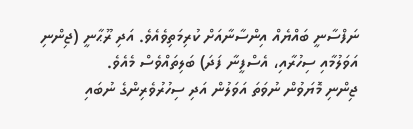ނަފްސާނީ ބައްޔެއް އިންސާނާއަށް ކުރިމަތިވެއެވެ. އަދި ރޫޙާނީ (ޖިންނި އަވަލުމާއި ސިހުރާއި، އެސްފީނާ ފަދަ) ބަލިތައްވެސް މެއެވެ.
ޖިންނި މޮޔަވުން ނުވަތަ އަވަލުން އަދި ސިހުރުވެރިންގެ ނުބައި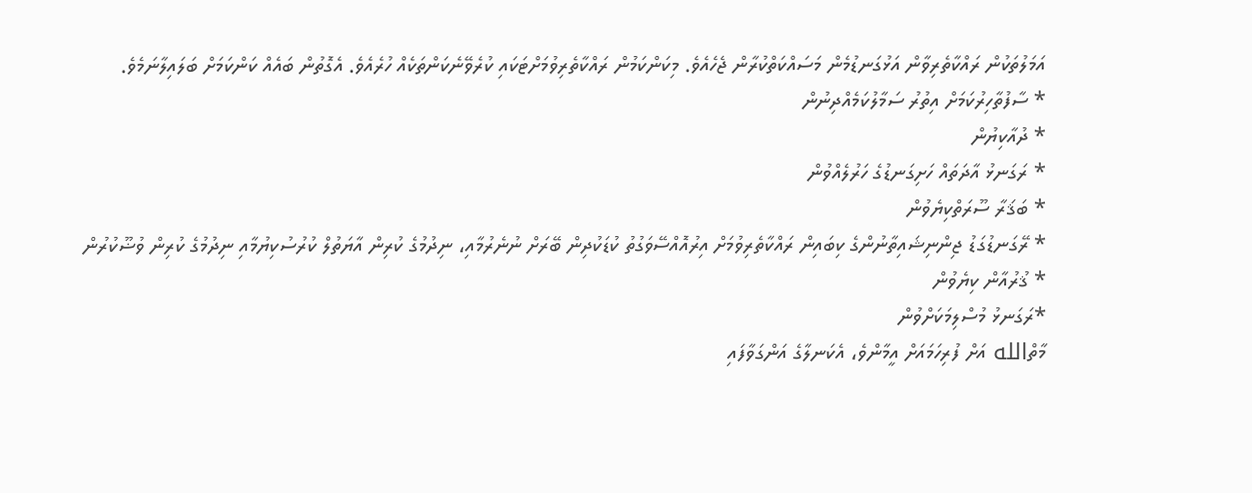އަމަލުތަކުން ރައްކާތެރިވާން އަޅުގަނޑުމެން މަސައްކަތްކުރާން ޖެހެއެވެ. މިކަންކަމުން ރައްކާތެރިވުމަށްޓަކައި ކުރެވޭނެކަންތަކެއް ހުރެއެވެ. އެގޮތުން ބައެއް ކަންކަމަށް ބަލައިލާނަމެވެ.
* ސާފުތާހިރުކަމަށް އިތުރު ސަމާލުކަމެއްދިނުން
* ދުއާކިޔުން
* ރަގަނޅު އާދަތައް ހަށިގަނޑުގެ ހަރުލެއްވުން
* ބަޤަރާ ސޫރަތްކިޔެވުން
* ރޭގަނޑުގަޑު ޖިންނިޝައިތާނުންގެ ކިބައިން ރައްކާތެރިވުމަށް އިރުއޮއްސޭވަގުތު ކުޑަކުދިން ބޭރަށް ނުނެރުމާއި، ނިދުމުގެ ކުރިން އާޔަތުލް ކުރުސުކިޔުމާއި ނިދުމުގެ ކުރިން ވުޟޫކުރުން
* ޤުރުއާން ކިޔެވުން
*ރަގަނޅު މުސްލިމަކަށްވުން
މާތްالله އަށް ފުރިހަމައަށް އީމާންވެ، އެކަނލާގެ އަންގަވާފައި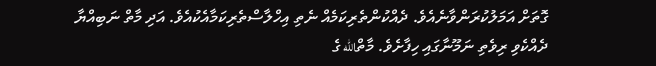ގޮތަށް އަމަލުކުރަންވާނެއެވެ. ދެއްކުންތެރިކަމެއް ނެތި އިހްލާސްތެރިކަމާއެކުއެވެ. އަދި މާތް ނަބިއްޔާ ދެއްކެވި ރިވެތި ނަމޫނާގައި ހިފާށެވެ. މާތްالله ގެ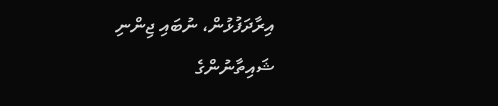އިރާދަފުޅުން، ނުބައި ޖިންނި ޝައިތާނުންގެ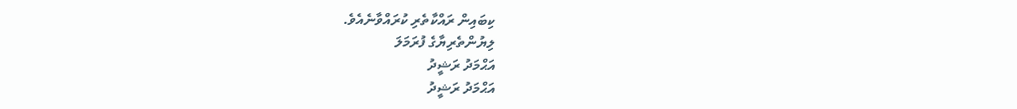ކިބައިން ރައްކާތެރި ކުރައްވާނެއެވެ.
ލިޔުންތެރިޔާގެ ފުރަމަލަ
އަޙްމަދު ރަޝީދު
އަޙްމަދު ރަޝީދު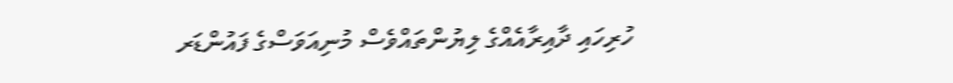ހުރިހައި ދާއިރާއެއްގެ ލިޔުންތައްވެސް މުނިއަވަސްގެ ފައުންޑަރ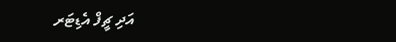އަދި ޗީފް އެޑިޓަރ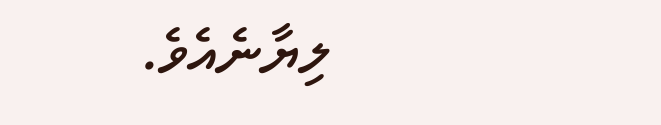ލިޔާނެއެވެ.